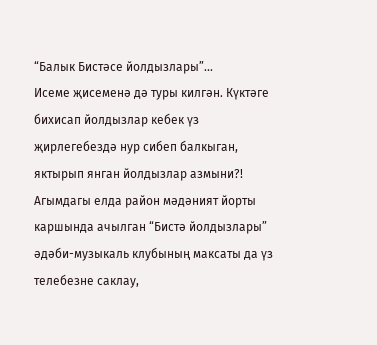“Балык Бистәсе йолдызлары”...
Исеме җисеменә дә туры килгән. Күктәге бихисап йолдызлар кебек үз җирлегебездә нур сибеп балкыган, яктырып янган йолдызлар азмыни?!
Агымдагы елда район мәдәният йорты каршында ачылган “Бистә йолдызлары” әдәби-музыкаль клубының максаты да үз телебезне саклау,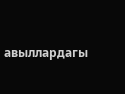авыллардагы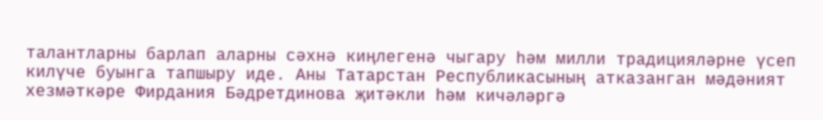талантларны барлап аларны сәхнә киңлегенә чыгару һәм милли традицияләрне үсеп килүче буынга тапшыру иде. Аны Татарстан Республикасының атказанган мәдәният хезмәткәре Фирдания Бәдретдинова җитәкли һәм кичәләргә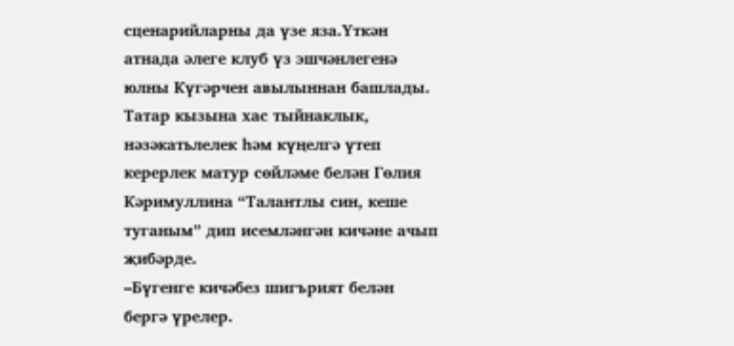сценарийларны да үзе яза.Үткән атнада әлеге клуб үз эшчәнлегенә юлны Күгәрчен авылыннан башлады.
Татар кызына хас тыйнаклык, нәзәкатьлелек һәм күңелгә үтеп керерлек матур сөйләме белән Гөлия Кәримуллина “Талантлы син, кеше туганым” дип исемләнгән кичәне ачып җибәрде.
–Бүгенге кичәбез шигърият белән бергә үрелер.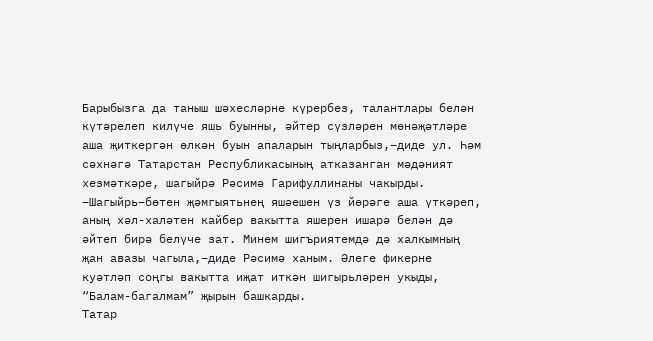Барыбызга да таныш шәхесләрне күрербез, талантлары белән күтәрелеп килүче яшь буынны, әйтер сүзләрен мөнәҗәтләре аша җиткергән өлкән буын апаларын тыңларбыз,–диде ул. Һәм сәхнәгә Татарстан Республикасының атказанган мәдәният хезмәткәре, шагыйрә Рәсимә Гарифуллинаны чакырды.
–Шагыйрь–бөтен җәмгыятьнең яшәешен үз йөрәге аша үткәреп, аның хәл-халәтен кайбер вакытта яшерен ишарә белән дә әйтеп бирә белүче зат. Минем шигъриятемдә дә халкымның җан авазы чагыла,–диде Рәсимә ханым. Әлеге фикерне куәтләп соңгы вакытта иҗат иткән шигырьләрен укыды, “Балам-багалмам” җырын башкарды.
Татар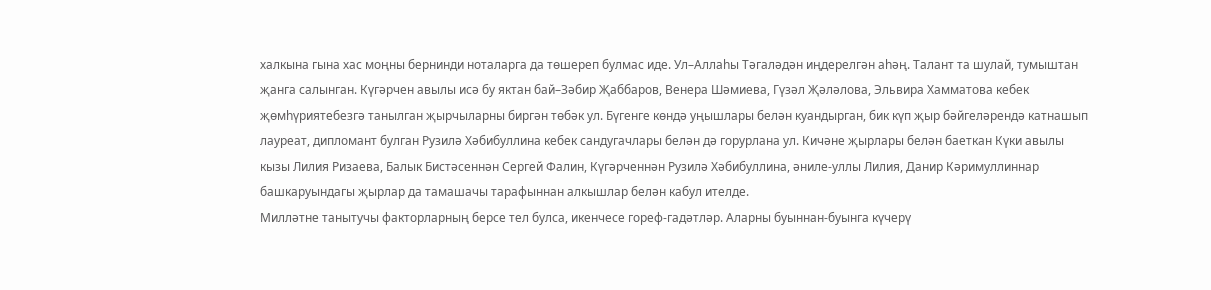халкына гына хас моңны бернинди ноталарга да төшереп булмас иде. Ул–Аллаһы Тәгаләдән иңдерелгән аһәң. Талант та шулай, тумыштан җанга салынган. Күгәрчен авылы исә бу яктан бай–Зәбир Җаббаров, Венера Шәмиева, Гүзәл Җәләлова, Эльвира Хамматова кебек җөмһүриятебезгә танылган җырчыларны биргән төбәк ул. Бүгенге көндә уңышлары белән куандырган, бик күп җыр бәйгеләрендә катнашып лауреат, дипломант булган Рузилә Хәбибуллина кебек сандугачлары белән дә горурлана ул. Кичәне җырлары белән баеткан Күки авылы кызы Лилия Ризаева, Балык Бистәсеннән Сергей Фалин, Күгәрченнән Рузилә Хәбибуллина, әниле-уллы Лилия, Данир Кәримуллиннар башкаруындагы җырлар да тамашачы тарафыннан алкышлар белән кабул ителде.
Милләтне танытучы факторларның берсе тел булса, икенчесе гореф-гадәтләр. Аларны буыннан-буынга күчерү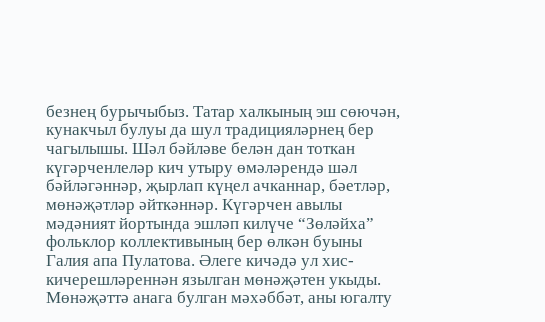безнең бурычыбыз. Татар халкының эш сөючән, кунакчыл булуы да шул традицияләрнең бер чагылышы. Шәл бәйләве белән дан тоткан күгәрченлеләр кич утыру өмәләрендә шәл бәйләгәннәр, җырлап күңел ачканнар, бәетләр, мөнәҗәтләр әйткәннәр. Күгәрчен авылы мәдәният йортында эшләп килүче “Зөләйха” фольклор коллективының бер өлкән буыны Галия апа Пулатова. Әлеге кичәдә ул хис-кичерешләреннән язылган мөнәҗәтен укыды. Мөнәҗәттә анага булган мәхәббәт, аны югалту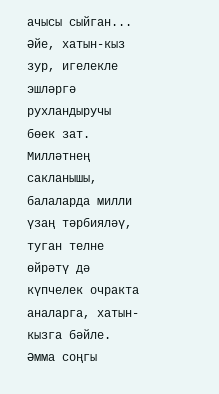ачысы сыйган...
Әйе, хатын-кыз зур, игелекле эшләргә рухландыручы бөек зат. Милләтнең сакланышы, балаларда милли үзаң тәрбияләү, туган телне өйрәтү дә күпчелек очракта аналарга, хатын-кызга бәйле. Әмма соңгы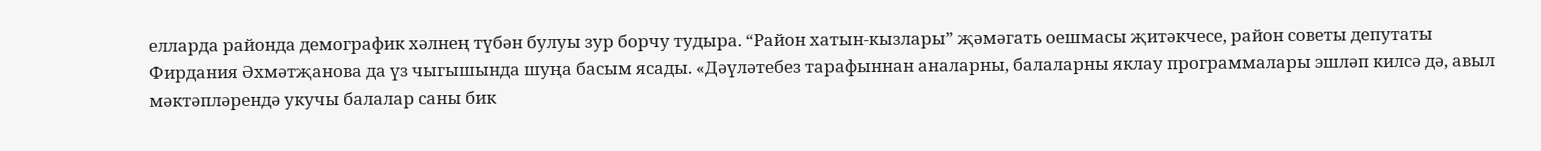елларда районда демографик хәлнең түбән булуы зур борчу тудыра. “Район хатын-кызлары” җәмәгать оешмасы җитәкчесе, район советы депутаты Фирдания Әхмәтҗанова да үз чыгышында шуңа басым ясады. «Дәүләтебез тарафыннан аналарны, балаларны яклау программалары эшләп килсә дә, авыл мәктәпләрендә укучы балалар саны бик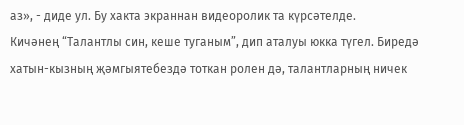аз», - диде ул. Бу хакта экраннан видеоролик та күрсәтелде.
Кичәнең “Талантлы син, кеше туганым”, дип аталуы юкка түгел. Биредә хатын-кызның җәмгыятебездә тоткан ролен дә, талантларның ничек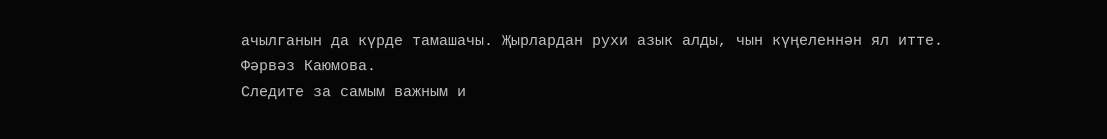ачылганын да күрде тамашачы. Җырлардан рухи азык алды, чын күңеленнән ял итте.
Фәрвәз Каюмова.
Следите за самым важным и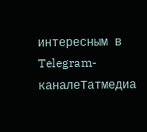интересным в Telegram-каналеТатмедиа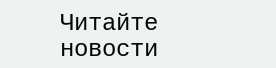Читайте новости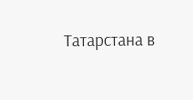Татарстана в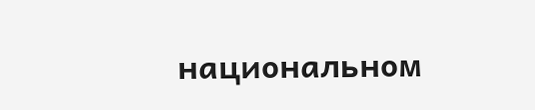национальном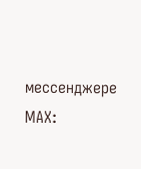мессенджере MАХ: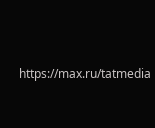https://max.ru/tatmedia